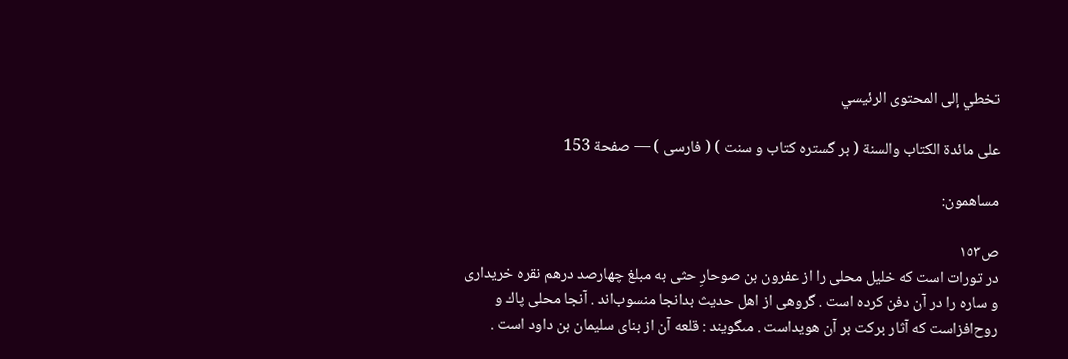تخطي إلى المحتوى الرئيسي

على مائدة الكتاب والسنة ( بر گستره كتاب و سنت ) ( فارسى ) — صفحة 153

مساهمون:

ص١٥٣
در تورات است كه خليل محلى را از عفرون بن صوحارِ حثى به مبلغ چهارصد درهم نقره خريدارى و ساره را در آن دفن كرده است . گروهى از اهل حديث بدانجا منسوب‌اند . آنجا محلى پاك و روح‌افزاست كه آثار بركت بر آن هويداست . مىگويند : قلعه آن از بناى سليمان بن داود است .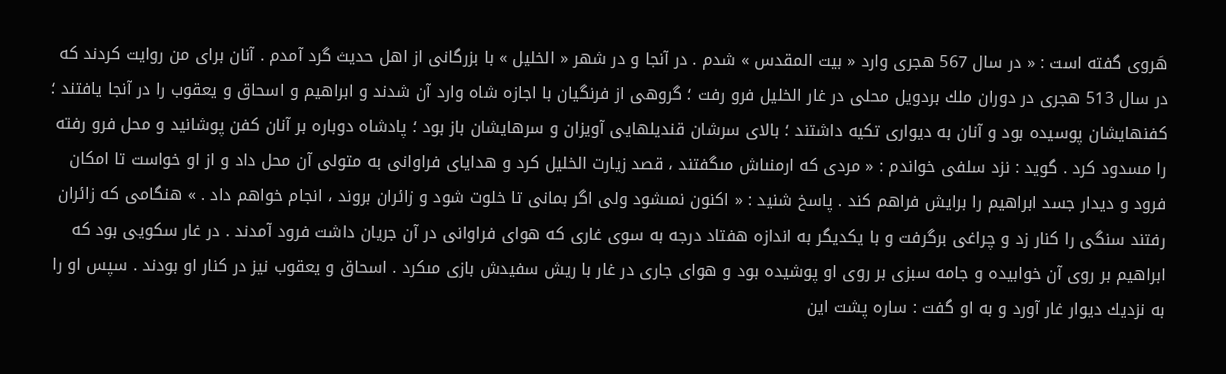هَروى گفته است : « در سال 567 هجرى وارد « بيت المقدس » شدم . در آنجا و در شهر « الخليل » با بزرگانى از اهل حديث گرد آمدم . آنان براى من روايت كردند كه در سال 513 هجرى در دوران ملك بردويل محلى در غار الخليل فرو رفت ؛ گروهى از فرنگيان با اجازه شاه وارد آن شدند و ابراهيم و اسحاق و يعقوب را در آنجا يافتند ؛ كفنهايشان پوسيده بود و آنان به ديوارى تكيه داشتند ؛ بالاى سرشان قنديلهايى آويزان و سرهايشان باز بود ؛ پادشاه دوباره بر آنان كفن پوشانيد و محل فرو رفته را مسدود كرد . گويد : نزد سلفى خواندم : « مردى كه ارمنىاش مىگفتند ، قصد زيارت الخليل كرد و هداياى فراوانى به متولى آن محل داد و از او خواست تا امكان فرود و ديدار جسد ابراهيم را برايش فراهم كند . پاسخ شنيد : « اكنون نمىشود ولى اگر بمانى تا خلوت شود و زائران بروند ، انجام خواهم داد . » هنگامى كه زائران رفتند سنگى را كنار زد و چراغى برگرفت و با يكديگر به اندازه هفتاد درجه به سوى غارى كه هواى فراوانى در آن جريان داشت فرود آمدند . در غار سكويى بود كه ابراهيم بر روى آن خوابيده و جامه سبزى بر روى او پوشيده بود و هواى جارى در غار با ريش سفيدش بازى مىكرد . اسحاق و يعقوب نيز در كنار او بودند . سپس او را به نزديك ديوار غار آورد و به او گفت : ساره پشت اين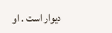ديوار است . او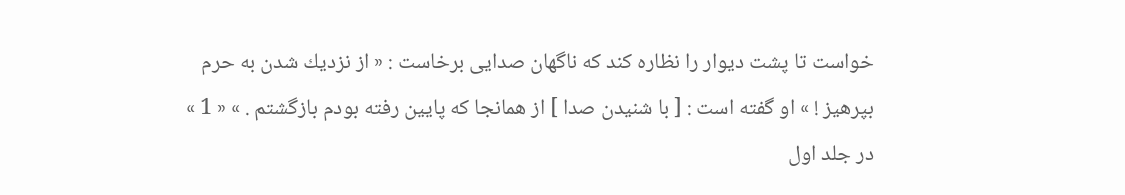خواست تا پشت ديوار را نظاره كند كه ناگهان صدايى برخاست : « از نزديك شدن به حرم بپرهيز ! » او گفته است : [ با شنيدن صدا ] از همانجا كه پايين رفته بودم بازگشتم . » « 1 » در جلد اول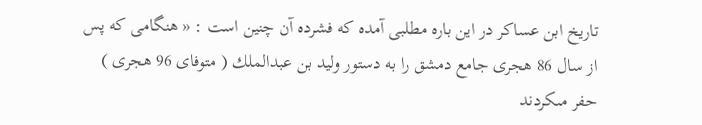تاريخ ابن عساكر در اين باره مطلبى آمده كه فشرده آن چنين است : « هنگامى كه پس از سال 86 هجرى جامع دمشق را به دستور وليد بن عبدالملك ( متوفاى 96 هجرى ) حفر مىكردند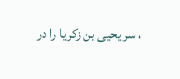، سر يحيى بن زكريا را در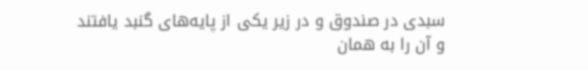سبدى در صندوق و در زير يكى از پايه‌هاى گنبد يافتند و آن را به همان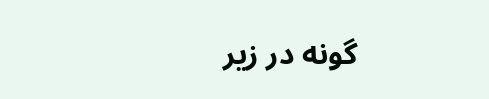گونه در زير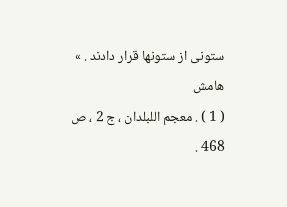ستونى از ستونها قرار دادند . »
هامش
( 1 ) . معجم اللبلدان ، ج 2 ، ص 468 .